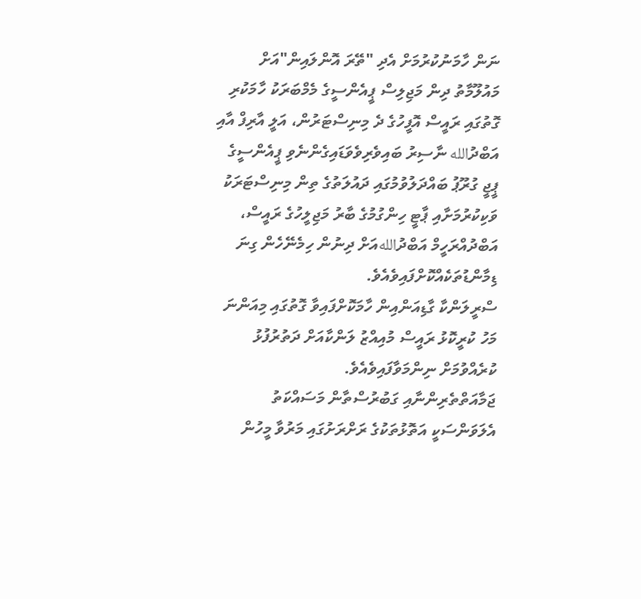ނަން ހާމަނުކުރުމަށް އެދި "ތޭރަ އޮންލައިން"އަށް މައުލޫމާތު ދިން މަޖިލިސް ޕީއެންސީގެ މެމްބަރަކު ހާމަކުރި ގޮތުގައި ރައީސް އޮފީހުގެ ދެ މިނިސްޓަރުން، އަލީ އާރިފް އާއި އަބްދުالله ނާސިރު ބައިވެރިވެވަޑައިގެންނެވި ޕީއެންސީގެ ޕީޖީ ގުރޫޕު ބައްދަލުވުމުގައި ދައުލަތުގެ ތިން މިނިސްޓަރަކު ވަކިކުރުމަށާއި ޕާޓީ ހިންގުމުގެ ބާރު މަޖިލީހުގެ ރައީސް، އަބްދުއްރަހީމް އަބްދުاللهއަށް ދިނުން ހިމެނޭހެން ގިނަ ޑިމާންޑުތަކެއްކޮށްފައިވެއެވެ.
ސްރީލަންކާ ގާޑިއަންއިން ހާމަކޮށްފައިވާ ގޮތުގައި މިއަންނަ މަހު ކުރީކޮޅު ރައީސް މުއިއްޒު ލަންކާއަށް ދަތުރުފުޅު ކުރެއްވުމަށް ނިންމަވާފައިވެއެވެ.
ޖަމާއަތްތެރިންނާއި ގަބުރުސްތާން މަސައްކަތު އެލަވަންސަކީ އަތޮޅުތަކުގެ ރަށްރަށުގައި މަރުވާ މީހުން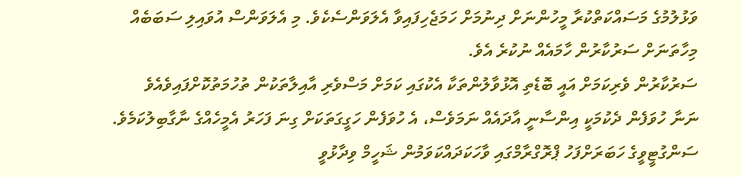ވަޅުލުމުގެ މަސައްކަތްކުރާ މީހުންނަށް ދިނުމަށް ހަމަޖެހިފައިވާ އެލަވަންސެކެވެ. މި އެލަވަންސް އުވައިލި ސަބަބެއް މިހާތަނަށް ސަރުކާރުން ހާމައެއް ނުކުރެ އެވެ.
ސަރުކާރުން ވެރިކަމަށް އައީ ބޮޑެތި އޮޅުވާލުންތަކާ އެކުގައި ކަމަށް މަސްވެރި އާއިލާތަކުން ތުހުމަތުކޮށްފައިވެއެވެ
ނަނާ ހުވަފެން ދެކުމަކީ އިންސާނީ އާދައެއް ނަމަވެސް، އެ ހުވަފެން ހަގީގަތަކަށް ގިނަ ފަހަރު އެމީހެއްގެ ނާގާބިލުކަމެވެ.
ސަންގުޓީވީގެ ހަބަރަށްފަހު ޕްރޮގްރާމްގައި ވާހަކަދައްކަވަމުން ޝަހީމް ވިދާޅުވީ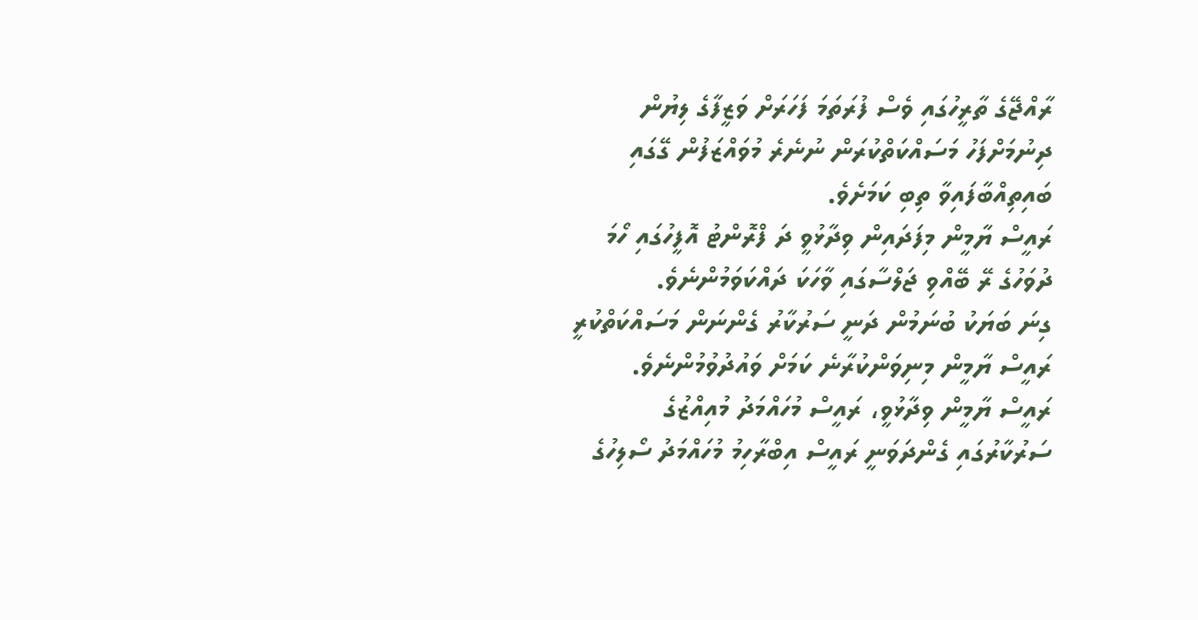ރާއްޖޭގެ ތާރީހުގައި ވެސް ފުރަތަމަ ފަހަރަށް ވަޒީފާގެ ލިޔުން ދިނުމަށްފަހު މަސައްކަތްކުރަން ނުނެރެ މުވައްޒަފުން ގޭގައި ބައިތިއްބާފައިވާ ތިބި ކަމަށެވެ.
ރައީސް ޔާމީން މިފަދައިން ވިދާޅުވީ ދަ ފްރޮންޓު އޮފީހުގައި ހޯމަ ދުވަހުގެ ރޭ ބޭއްވި ޖަލްސާގައި ވާހަކަ ދައްކަވަމުންނެވެ.
ގިނަ ބަޔަކު ބުނަމުން ދަނީ ސަރުކާރު ގެންނަން މަސައްކަތްކުރީ ރައީސް ޔާމީން މިނިވަންކުރާނެ ކަމަށް ވައުދުވުމުންނެވެ.
ރައީސް ޔާމީން ވިދާޅުވީ، ރައީސް މުހައްމަދު މުއިއްޒުގެ ސަރުކާރުގައި ގެންދަވަނީ ރައީސް އިބްރާހިމު މުހައްމަދު ސޯލިހުގެ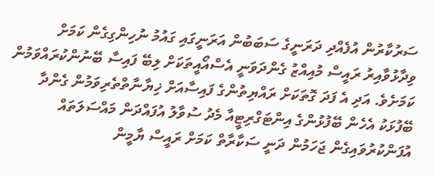ސަރުކާރުން އުފެއްދި ދަރަނީގެ ސަބަބުން އަރަނީގައި ގައުމު ނުހިންގިގެން ކަމަށް ވިދާޅުވާއިރު ރައީސް މުއިއްޒު ގެންދަވަނީ އެސްއޯއީތަކަށް ލިބޭ ފައިސާ ބޭނުންކުރައްވަމުން ކަމަށެވެ. އަދި އެ ފަދަ ގޮތަކަށް ރައްޔިތުންގެ ފައިސާއަށް ޚިޔާނާތްތެރިވަމުން ގެންދާ ބޭފުޅަކު އެހެން ބޭފުޅުންގެ އިންޓަގްރިޓީއާ މެދު ސުވާލު އުފައްދަން މައްސަލަތައް އުފަންކުރުވައިގެން ޖަހަމުން ދަނީ ސަކާރާތް ކަމަށް ރައީސް ޔާމީން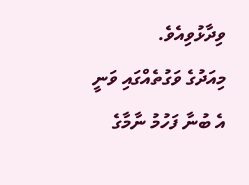ވިދާޅުވިއެވެ.
މިއަދުގެ ވަގުތެއްގައި ވަނީ އެ ބުނާ ފަހުމު ނާމާގެ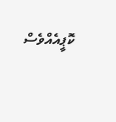ކޮޕީއެއްވެސް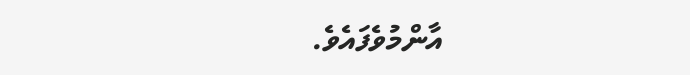އާންމުވެފައެވެ.